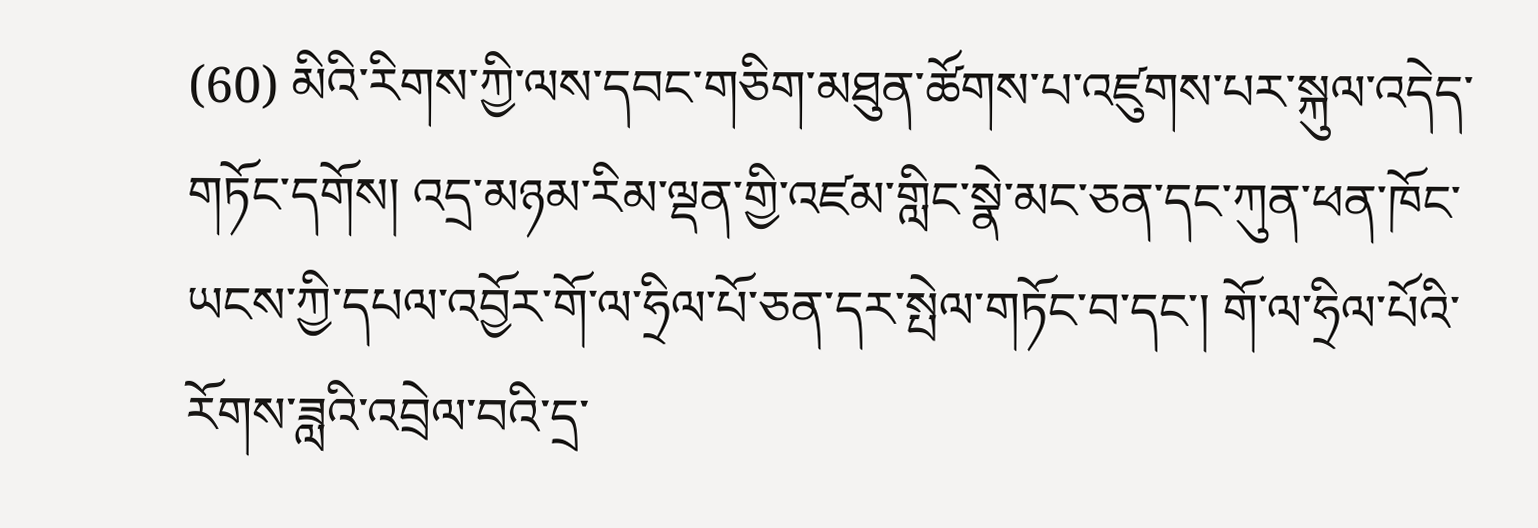(60) མིའི་རིགས་ཀྱི་ལས་དབང་གཅིག་མཐུན་ཚོགས་པ་འཛུགས་པར་སྐུལ་འདེད་གཏོང་དགོས། འདྲ་མཉམ་རིམ་ལྡན་གྱི་འཛམ་གླིང་སྣེ་མང་ཅན་དང་ཀུན་ཕན་ཁོང་ཡངས་ཀྱི་དཔལ་འབྱོར་གོ་ལ་ཧྲིལ་པོ་ཅན་དར་སྤེལ་གཏོང་བ་དང་། གོ་ལ་ཧྲིལ་པོའི་རོགས་ཟླའི་འབྲེལ་བའི་དྲ་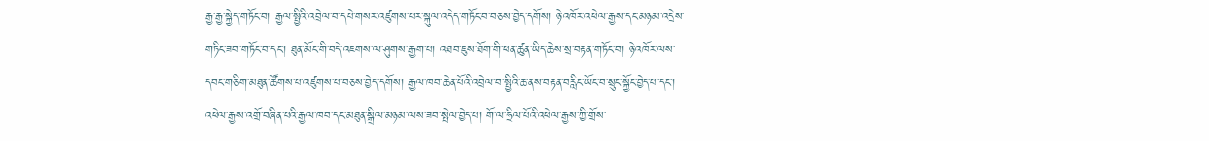རྒྱ་རྒྱ་སྐྱེད་གཏོང་བ། རྒྱལ་སྤྱིའི་འབྲེལ་བ་དཔེ་གསར་འཛུགས་པར་སྐུལ་འདེད་གཏོང་བ་བཅས་བྱེད་དགོས། ཉེ་འཁོར་འཕེལ་རྒྱས་དང་མཉམ་འདྲེས་གཏིང་ཟབ་གཏོང་བ་དང་། ཐུན་མོང་གི་བདེ་འཇགས་ལ་ཤུགས་རྒྱག་པ། འཐབ་ཇུས་ཐོག་གི་ཕན་ཚུན་ཡིད་ཆེས་སྲ་བརྟན་གཏོང་བ། ཉེ་འཁོར་ལས་དབང་གཅིག་མཐུན་ཚོགས་པ་འཛུགས་པ་བཅས་བྱེད་དགོས། རྒྱལ་ཁབ་ཆེན་པོའི་འབྲེལ་བ་སྤྱིའི་ཆ་ནས་བརྟན་བརླིང་ཡོང་བ་སྲུང་སྐྱོང་བྱེད་པ་དང་། འཕེལ་རྒྱས་འགྲོ་བཞིན་པའི་རྒྱལ་ཁབ་དང་མཐུན་སྒྲིལ་མཉམ་ལས་ཟབ་སྤེལ་བྱེད་པ། གོ་ལ་ཧྲིལ་པོའི་འཕེལ་རྒྱས་ཀྱི་གྲོས་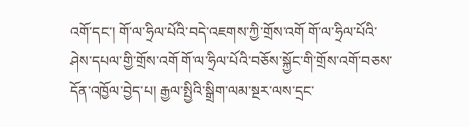འགོ་དང་། གོ་ལ་ཧྲིལ་པོའི་བདེ་འཇགས་ཀྱི་གྲོས་འགོ གོ་ལ་ཧྲིལ་པོའི་ཤེས་དཔལ་གྱི་གྲོས་འགོ གོ་ལ་ཧྲིལ་པོའི་བཅོས་སྐྱོང་གི་གྲོས་འགོ་བཅས་དོན་འཁྱོལ་བྱེད་པ། རྒྱལ་སྤྱིའི་སྒྲིག་ལམ་སྔར་ལས་དྲང་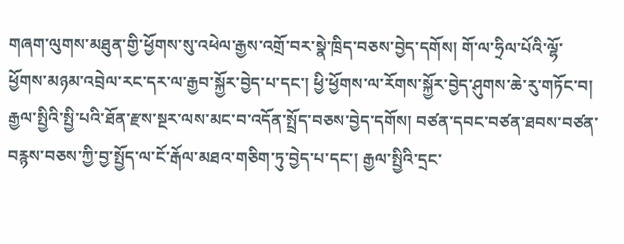གཞག་ལུགས་མཐུན་གྱི་ཕྱོགས་སུ་འཕེལ་རྒྱས་འགྲོ་བར་སྣེ་ཁྲིད་བཅས་བྱེད་དགོས། གོ་ལ་ཧྲིལ་པོའི་ལྷོ་ཕྱོགས་མཉམ་འབྲེལ་རང་དར་ལ་རྒྱབ་སྐྱོར་བྱེད་པ་དང་། ཕྱི་ཕྱོགས་ལ་རོགས་སྐྱོར་བྱེད་ཤུགས་ཆེ་རུ་གཏོང་བ། རྒྱལ་སྤྱིའི་སྤྱི་པའི་ཐོན་རྫས་སྔར་ལས་མང་བ་འདོན་སྤྲོད་བཅས་བྱེད་དགོས། བཙན་དབང་བཙན་ཐབས་བཙན་བརྙས་བཅས་ཀྱི་བྱ་སྤྱོད་ལ་ངོ་རྒོལ་མཐའ་གཅིག་ཏུ་བྱེད་པ་དང་། རྒྱལ་སྤྱིའི་དྲང་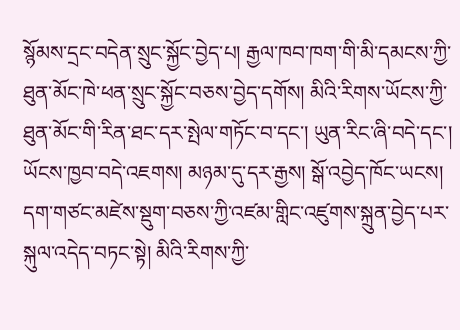སྙོམས་དྲང་བདེན་སྲུང་སྐྱོང་བྱེད་པ། རྒྱལ་ཁབ་ཁག་གི་མི་དམངས་ཀྱི་ཐུན་མོང་ཁེ་ཕན་སྲུང་སྐྱོང་བཅས་བྱེད་དགོས། མིའི་རིགས་ཡོངས་ཀྱི་ཐུན་མོང་གི་རིན་ཐང་དར་སྤེལ་གཏོང་བ་དང་། ཡུན་རིང་ཞི་བདེ་དང་། ཡོངས་ཁྱབ་བདེ་འཇགས། མཉམ་དུ་དར་རྒྱས། སྒོ་འབྱེད་ཁོང་ཡངས། དག་གཙང་མཛེས་སྡུག་བཅས་ཀྱི་འཛམ་གླིང་འཛུགས་སྐྲུན་བྱེད་པར་སྐུལ་འདེད་བཏང་སྟེ། མིའི་རིགས་ཀྱི་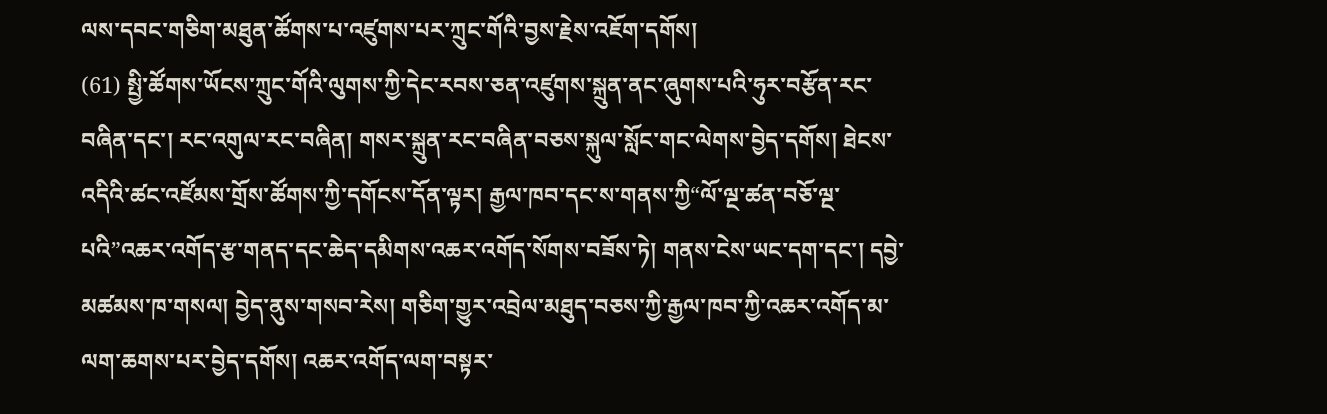ལས་དབང་གཅིག་མཐུན་ཚོགས་པ་འཛུགས་པར་ཀྲུང་གོའི་བྱས་རྗེས་འཇོག་དགོས།
(61) སྤྱི་ཚོགས་ཡོངས་ཀྲུང་གོའི་ལུགས་ཀྱི་དེང་རབས་ཅན་འཛུགས་སྐྲུན་ནང་ཞུགས་པའི་ཧུར་བརྩོན་རང་བཞིན་དང་། རང་འགུལ་རང་བཞིན། གསར་སྐྲུན་རང་བཞིན་བཅས་སྐུལ་སློང་གང་ལེགས་བྱེད་དགོས། ཐེངས་འདིའི་ཚང་འཛོམས་གྲོས་ཚོགས་ཀྱི་དགོངས་དོན་ལྟར། རྒྱལ་ཁབ་དང་ས་གནས་ཀྱི“ལོ་ལྔ་ཚན་བཅོ་ལྔ་པའི”འཆར་འགོད་རྩ་གནད་དང་ཆེད་དམིགས་འཆར་འགོད་སོགས་བཟོས་ཏེ། གནས་ངེས་ཡང་དག་དང་། དབྱེ་མཚམས་ཁ་གསལ། བྱེད་ནུས་གསབ་རེས། གཅིག་གྱུར་འབྲེལ་མཐུད་བཅས་ཀྱི་རྒྱལ་ཁབ་ཀྱི་འཆར་འགོད་མ་ལག་ཆགས་པར་བྱེད་དགོས། འཆར་འགོད་ལག་བསྟར་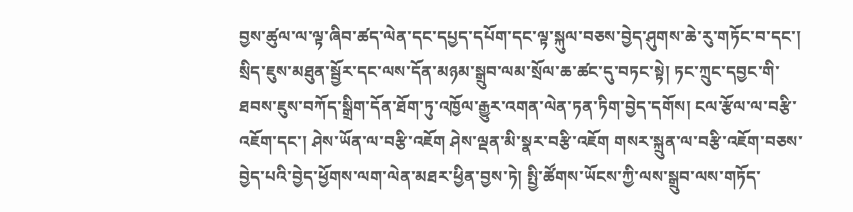བྱས་ཚུལ་ལ་ལྟ་ཞིབ་ཚད་ལེན་དང་དཔྱད་དཔོག་དང་ལྟ་སྐུལ་བཅས་བྱེད་ཤུགས་ཆེ་རུ་གཏོང་བ་དང་། སྲིད་ཇུས་མཐུན་སྦྱོར་དང་ལས་དོན་མཉམ་སྒྲུབ་ལམ་སྲོལ་ཆ་ཚང་དུ་བཏང་སྟེ། ཏང་ཀྲུང་དབྱང་གི་ཐབས་ཇུས་བཀོད་སྒྲིག་དོན་ཐོག་ཏུ་འཁྱོལ་རྒྱུར་འགན་ལེན་ཏན་ཏིག་བྱེད་དགོས། ངལ་རྩོལ་ལ་བརྩི་འཇོག་དང་། ཤེས་ཡོན་ལ་བརྩི་འཇོག ཤེས་ལྡན་མི་སྣར་བརྩི་འཇོག གསར་སྐྲུན་ལ་བརྩི་འཇོག་བཅས་བྱེད་པའི་བྱེད་ཕྱོགས་ལག་ལེན་མཐར་ཕྱིན་བྱས་ཏེ། སྤྱི་ཚོགས་ཡོངས་ཀྱི་ལས་སྒྲུབ་ལས་གཏོད་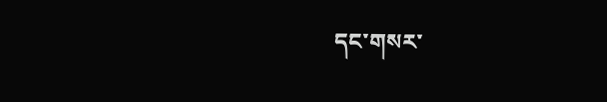དང་གསར་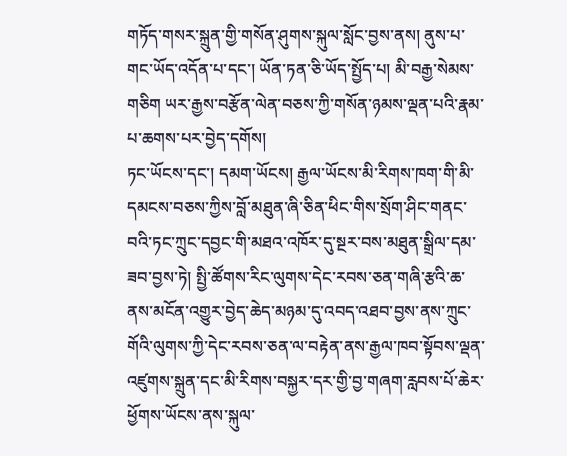གཏོད་གསར་སྐྲུན་གྱི་གསོན་ཤུགས་སྐུལ་སློང་བྱས་ནས། ནུས་པ་གང་ཡོད་འདོན་པ་དང་། ཡོན་ཏན་ཅི་ཡོད་སྤྱོད་པ། མི་བརྒྱ་སེམས་གཅིག ཡར་རྒྱས་བརྩོན་ལེན་བཅས་ཀྱི་གསོན་ཉམས་ལྡན་པའི་རྣམ་པ་ཆགས་པར་བྱེད་དགོས།
ཏང་ཡོངས་དང་། དམག་ཡོངས། རྒྱལ་ཡོངས་མི་རིགས་ཁག་གི་མི་དམངས་བཅས་ཀྱིས་བློ་མཐུན་ཞི་ཅིན་ཕིང་གིས་སྲོག་ཤིང་གནང་བའི་ཏང་ཀྲུང་དབྱང་གི་མཐའ་འཁོར་དུ་སྔར་བས་མཐུན་སྒྲིལ་དམ་ཟབ་བྱས་ཏེ། སྤྱི་ཚོགས་རིང་ལུགས་དེང་རབས་ཅན་གཞི་རྩའི་ཆ་ནས་མངོན་འགྱུར་བྱེད་ཆེད་མཉམ་དུ་འབད་འཐབ་བྱས་ནས་ཀྲུང་གོའི་ལུགས་ཀྱི་དེང་རབས་ཅན་ལ་བརྟེན་ནས་རྒྱལ་ཁབ་སྟོབས་ལྡན་འཛུགས་སྐྲུན་དང་མི་རིགས་བསྐྱར་དར་གྱི་བྱ་གཞག་རླབས་པོ་ཆེར་ཕྱོགས་ཡོངས་ནས་སྐུལ་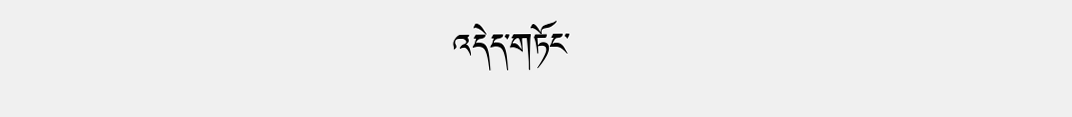འདེད་གཏོང་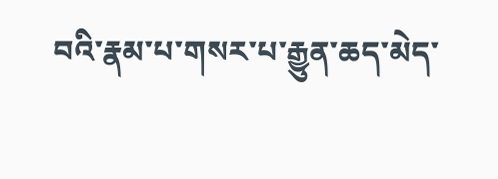བའི་རྣམ་པ་གསར་པ་རྒྱུན་ཆད་མེད་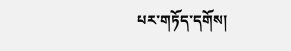པར་གཏོད་དགོས།